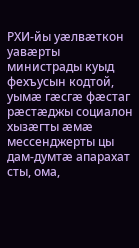РХИ-йы уæлвæткон уавæрты министрады куыд фехъусын кодтой, уымæ гæсгæ фæстаг рæстæджы социалон хызæгты æмæ мессенджерты цы дам-думтæ апарахат сты, ома,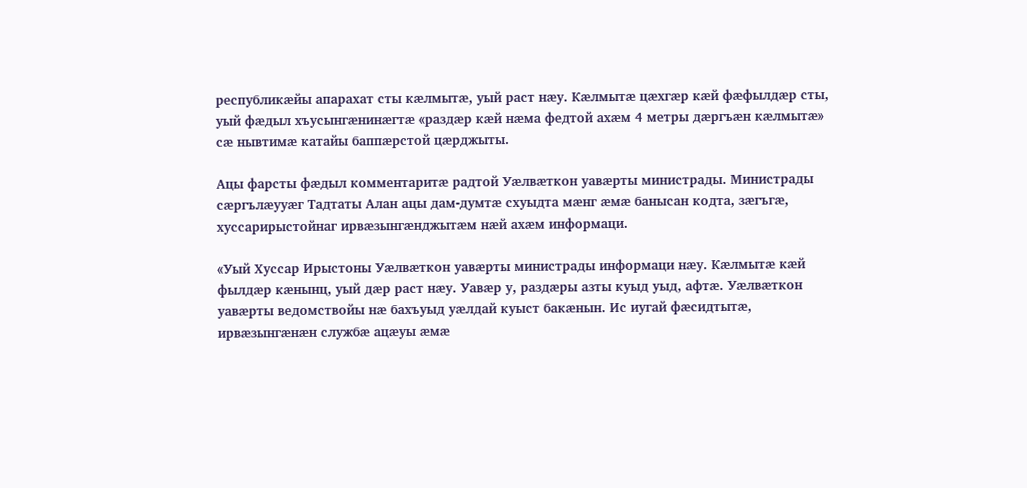республикæйы апарахат сты кæлмытæ, уый раст нæу. Кæлмытæ цæхгæр кæй фæфылдæр сты, уый фæдыл хъусынгæнинæгтæ «раздæр кæй нæма федтой ахæм 4 метры дæргъæн кæлмытæ» сæ нывтимæ катайы баппæрстой цæрджыты.

Ацы фарсты фæдыл комментаритæ радтой Уæлвæткон уавæрты министрады. Министрады сæргълæууæг Тадтаты Алан ацы дам-думтæ схуыдта мæнг æмæ банысан кодта, зæгъгæ, хуссарирыстойнаг ирвæзынгæнджытæм нæй ахæм информаци.

«Уый Хуссар Ирыстоны Уæлвæткон уавæрты министрады информаци нæу. Кæлмытæ кæй фылдæр кæнынц, уый дæр раст нæу. Уавæр у, раздæры азты куыд уыд, афтæ. Уæлвæткон уавæрты ведомствойы нæ бахъуыд уæлдай куыст бакæнын. Ис иугай фæсидтытæ, ирвæзынгæнæн службæ ацæуы æмæ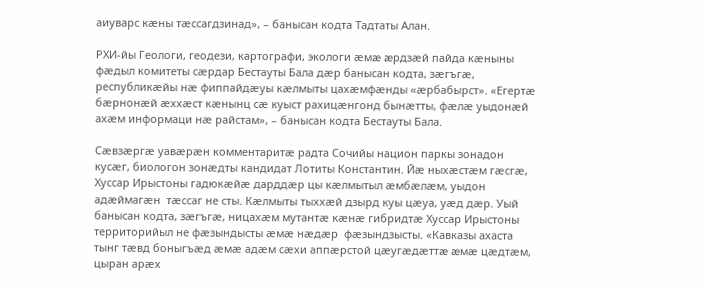аиуварс кæны тæссагдзинад», – банысан кодта Тадтаты Алан.

РХИ-йы Геологи, геодези, картографи, экологи æмæ æрдзæй пайда кæныны фæдыл комитеты сæрдар Бестауты Бала дæр банысан кодта, зæгъгæ, республикæйы нæ фиппайдæуы кæлмыты цахæмфæнды «æрбабырст». «Егертæ бæрнонæй æххæст кæнынц сæ куыст рахицæнгонд бынæтты, фæлæ уыдонæй ахæм информаци нæ райстам», – банысан кодта Бестауты Бала.

Сæвзæргæ уавæрæн комментаритæ радта Сочийы национ паркы зонадон кусæг, биологон зонæдты кандидат Лотиты Константин. Йæ ныхæстæм гæсгæ, Хуссар Ирыстоны гадюкæйæ дарддæр цы кæлмытыл æмбæлæм, уыдон адæймагæн  тæссаг не сты. Кæлмыты тыххæй дзырд куы цæуа, уæд дæр. Уый банысан кодта, зæгъгæ, ницахæм мутантæ кæнæ гибридтæ Хуссар Ирыстоны территорийыл не фæзындысты æмæ нæдæр  фæзындзысты. «Кавказы ахаста тынг тæвд боныгъæд æмæ адæм сæхи аппæрстой цæугæдæттæ æмæ цæдтæм, цыран арæх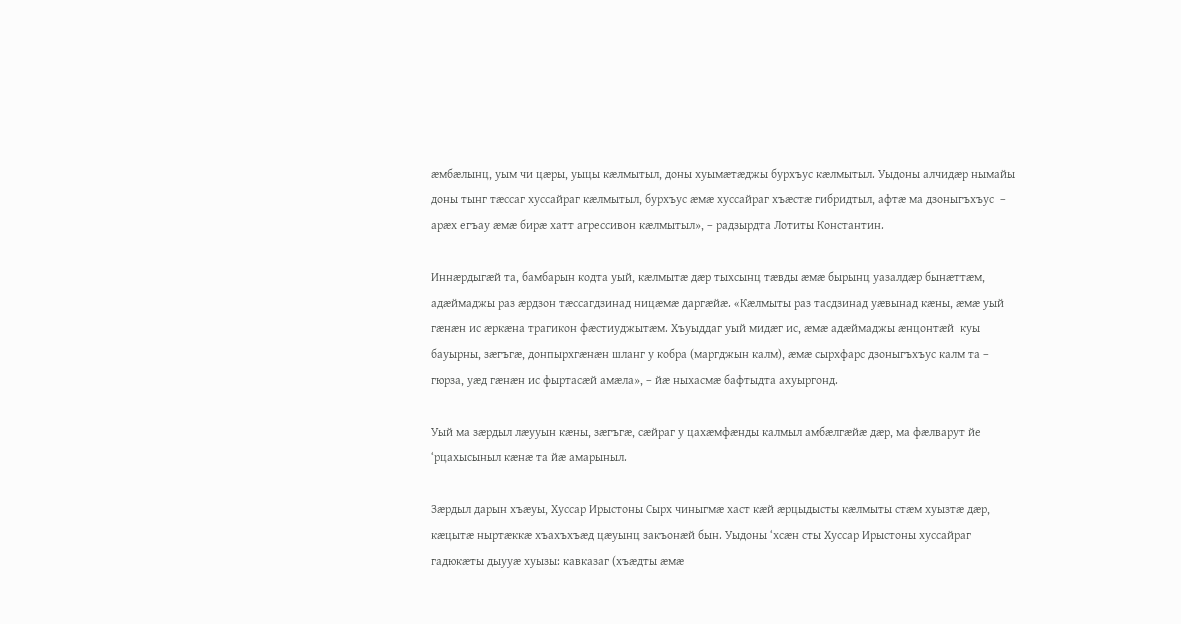æмбæлынц, уым чи цæры, уыцы кæлмытыл, доны хуымæтæджы бурхъус кæлмытыл. Уыдоны алчидæр нымайы доны тынг тæссаг хуссайраг кæлмытыл, бурхъус æмæ хуссайраг хъæстæ гибридтыл, афтæ ма дзоныгъхъус  – арæх егъау æмæ бирæ хатт агрессивон кæлмытыл», – радзырдта Лотиты Константин.

Иннæрдыгæй та, бамбарын кодта уый, кæлмытæ дæр тыхсынц тæвды æмæ бырынц уазалдæр бынæттæм, адæймаджы раз æрдзон тæссагдзинад ницæмæ даргæйæ. «Кæлмыты раз тасдзинад уæвынад кæны, æмæ уый гæнæн ис æркæна трагикон фæстиуджытæм. Хъуыддаг уый мидæг ис, æмæ адæймаджы æнцонтæй  куы бауырны, зæгъгæ, донпырхгæнæн шланг у кобра (маргджын калм), æмæ сырхфарс дзоныгъхъус калм та – гюрза, уæд гæнæн ис фыртасæй амæла», – йæ ныхасмæ бафтыдта ахуыргонд.

Уый ма зæрдыл лæууын кæны, зæгъгæ, сæйраг у цахæмфæнды калмыл амбæлгæйæ дæр, ма фæлварут йе ‘рцахысыныл кæнæ та йæ амарыныл.

Зæрдыл дарын хъæуы, Хуссар Ирыстоны Сырх чиныгмæ хаст кæй æрцыдысты кæлмыты стæм хуызтæ дæр, кæцытæ ныртæккæ хъахъхъæд цæуынц закъонæй бын. Уыдоны ‘хсæн сты Хуссар Ирыстоны хуссайраг гадюкæты дыууæ хуызы: кавказаг (хъæдты æмæ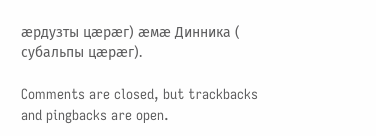æрдузты цæрæг) æмæ Динника ( субальпы цæрæг).

Comments are closed, but trackbacks and pingbacks are open.